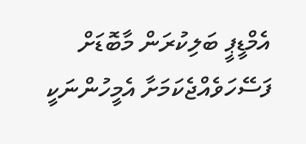އެމްޑީޕީ ބަލިކުރަން މާބޮޑަށް ފަސޭހަވެއްޖެކަމަށާ އެމީހުންނަކީ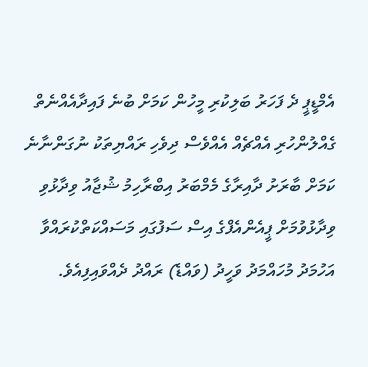އެމްޑީޕީ ދެ ފަހަރު ބަލިކުރި މީހުން ކަމަށް ބުނެ ފައިދާއެއްނެތް ގެއްލުންހުރި އެއްޗެއް އެއްވެސް ދިވެހި ރައްޔިތަކު ނުގަންނާނެ ކަމަށް ބާރަށު ދާއިރާގެ މެމްބަރު އިބްރާހިމު ޝުޖާއު ވިދާޅުވި ވިދާޅުވުމަށް ޕީއެންއެފްގެ އިސް ސަފުގައި މަސައްކަތްކުރައްވާ އަހުމަދު މުހައްމަދު ވަހީދު (ވައްޑެ) ރައްދު ދެއްވައިފިއެވެ.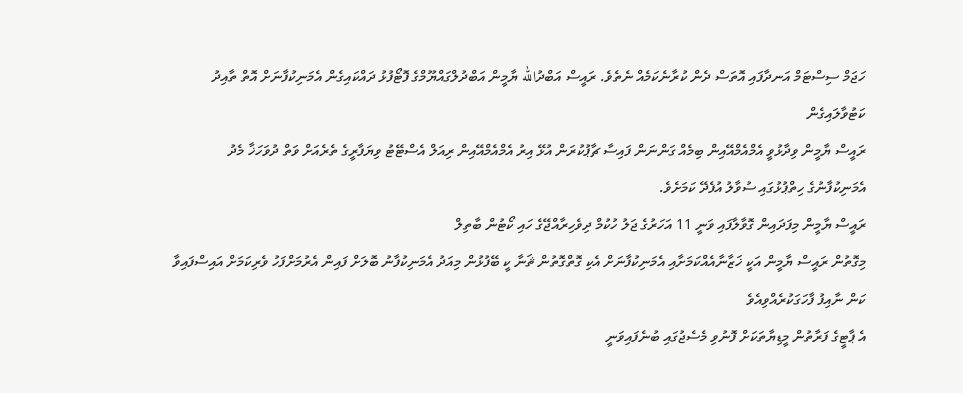ހަޖަމް ސިސްޓަމް އަނދާފައި އޮތަސް ދެން ކުރާނެކަމެއް ނެތެވެ. ރައީސް އަބްދުالله ޔާމީން އަބްދުލްގައްޔޫމްގެ ފޮޓޯފުޅު ދައްކައިގެން އެމަނިކުފާނަށް އޮތް ތާއިދު ކަޓުވާލައިގެން
ރައީސް ޔާމީން ވިދާޅުވީ އެމްއެމްއޭއިން ބިމެއް ގަންނަން ފައިސާ ޗާޕުކުރަން އުޅޭ އިރު އެމްއެމްއޭއިން ރިއަލް އެސްޓޭޓު ވިޔަފާރީގެ ތެރެއަށް ވަތް ދުވަހަޚާ މެދު އެމަނިކުފާނުގެ ހިތްޕުޅުގައި ސުވާލު އުފެދޭ ކަމަށެވެ.
ރައީސް ޔާމީން މިފަދައިން ގޮވާލާފައި ވަނީ 11 އަހަރުގެ ޖަލު ހުކުމް ދިވެހިރާއްޖޭގެ ހައި ކޯޓުން ބާތިލް
މިގޮތުން ރައީސް ޔާމީން އަކީ ޚަޒާނާއެއްކަމަށާއި އެމަނިކުފާނަށް އެކި ގޮތްގޮތުން ޘަނާ ކީ ބޭފުޅުން މިއަދު އެމަނިކުފާނު ބޮލަށް ފައިން އެރުމަށްފަހު ވެރިކަމަށް އައިސްފައިވާ ކަން ނާއިފު ފާހަގަކުރެއްވިއެވެ
އެ ޕާޓީގެ ފަރާތުން މީޑިޔާތަކަށް ފޮނުވި މެސެޖުގައި ބުނެފައިވަނީ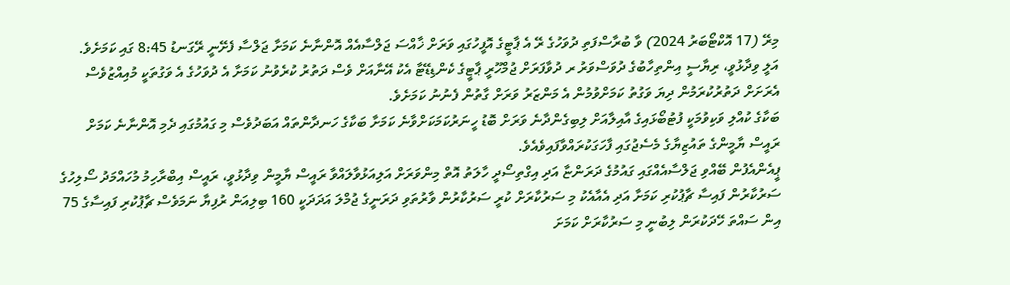މިރޭ (17 އޮކްޓޯބަރު 2024) ވާ ބުރާސްފަތި ދުވަހުގެ ރޭ އެ ޕާޓީގެ އޮފީހުގައި ވަރަށް ޚާއްސަ ޖަލްސާއެއް އޮންނާނެ ކަމަށާ ޖަލްސާ ފެށޭނީ ރޭގަނޑު 8:45 ގައި ކަމަށެވެ.
އަލީ ވިދާޅުވީ، ރިޔާސީ އިންތިހާބުގެ ދުވަސްވަރު ރ ދުވާފަރަށް ޖުމްހޫރީ ޕާޓީގެ ކެންޑިޑޭޓާ އެކު އޭނާއަށް ވެސް ދަތުރު ކުރެވުނު ކަމަށާ އެ ދުވަހުގެ އެ ވަގުތަކީ މުއިއްޒުވެސް އެރަށަށް ދަތުރުކުރަމުން ދިޔަ ވަގުތު ކަމަށްވުމުން އެ މަންޒަރު ވަރަށް ގާތުން ފެނުނު ކަމަށެވެ.
ބަކާގެ ކުއްލި ވަކިވުމަކީ ފުޓުބޯޅައިގެ އާއިލާއަށް ލިބިގެންދާނެ ވަރަށް ބޮޑު ހީނަރުކަމަކަށްވާނެ ކަމަށާ ބަކާގެ ހަނދާންތައް އަބަދުވެސް މި ގައުމުގައި ދެމި އޮންނާނެ ކަމަށް ރައީސް ޔާމީންގެ ތައުޒިޔާގެ މެސެޖުގައި ފާހަގަކުރައްވާފައިވެއެވެ.
ޕީއެންއެފުން ބޭއްވި ޖަލްސާއެއްގައި ގައުމުގެ ދަރަންޏާ އަދި އިގްތިސޯދީ ހާލަތު އޮތް މިންވަރަށް އަލިއަޅުވާލައްވާ ރައީސް ޔާމީން ވިދާޅުވީ، ރައީސް އިބްރާހިމު މުހައްމަދު ސޯލިހުގެ ސަރުކާރުން ފައިސާ ޗާޕުކުރި ކަމަށާ އަދި އެއާއެކު މި ސަރުކާރަށް ކުރީ ސަރުކާރުން ވާރުތަވި ދަރަނީގެ ޖުމްލަ އަދަދަކީ 160 ބިލިއަން ރުފިޔާ ނަމަވެސް ޗާޕުކުރި ފައިސާގެ 75 އިން ސައްތަ ހޭދަކުރަން ލިބުނީ މި ސަރުކާރަށް ކަމަށަ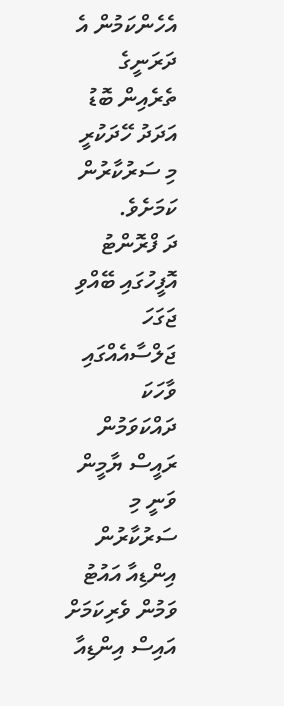އެހެންކަމުން އެ ދަރަނީގެ ތެރެއިން ބޮޑު އަދަދު ހޭދަކުރީ މި ސަރުކާރުން ކަމަށެވެ.
ދަ ފްރޮންޓު އޮފީހުގައި ބޭއްވި ޖަގަހަ ޖަލްސާއެއްގައި ވާހަކަ ދައްކަވަމުން ރައީސް ޔާމީން ވަނީ މި ސަރުކާރުން އިންޑިއާ އައުޓު ވަމުން ވެރިކަމަށް އައިސް އިންޑިއާ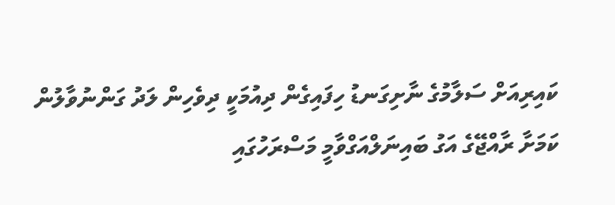ކައިރިއަށް ސަލާމުގެ ނާށިގަނޑު ހިފައިގެން ދިއުމަކީ ދިވެހިން ލަދު ގަންނުވާލުން ކަމަށާ ރާއްޖޭގެ އަގު ބައިނަލްއަގްވާމީ މަސްރަހުގައި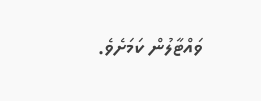ވައްޓާލުން ކަމަށެވެ.